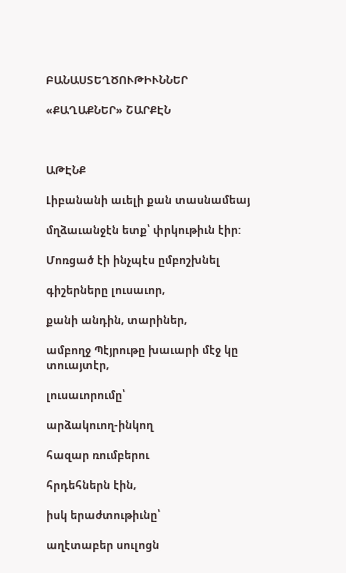ԲԱՆԱՍՏԵՂԾՈՒԹԻՒՆՆԵՐ

«ՔԱՂԱՔՆԵՐ» ՇԱՐՔԷՆ



ԱԹԷՆՔ

Լիբանանի աւելի քան տասնամեայ

մղձաւանջէն ետք՝ փրկութիւն էիր:

Մոռցած էի ինչպէս ըմբոշխնել

գիշերները լուսաւոր,

քանի անդին, տարիներ,

ամբողջ Պէյրութը խաւարի մէջ կը տուայտէր,

լուսաւորումը՝

արձակուող-ինկող

հազար ռումբերու

հրդեհներն էին,

իսկ երաժտութիւնը՝

աղէտաբեր սուլոցն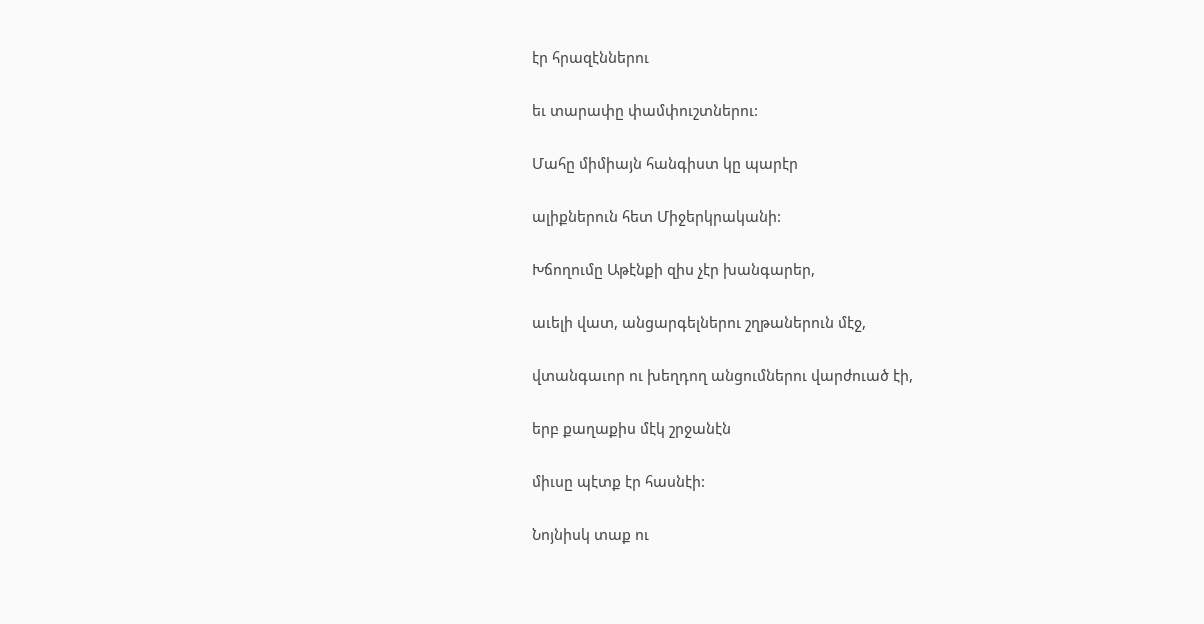էր հրազէններու

եւ տարափը փամփուշտներու:

Մահը միմիայն հանգիստ կը պարէր

ալիքներուն հետ Միջերկրականի:

Խճողումը Աթէնքի զիս չէր խանգարեր,

աւելի վատ, անցարգելներու շղթաներուն մէջ,

վտանգաւոր ու խեղդող անցումներու վարժուած էի,

երբ քաղաքիս մէկ շրջանէն

միւսը պէտք էր հասնէի:

Նոյնիսկ տաք ու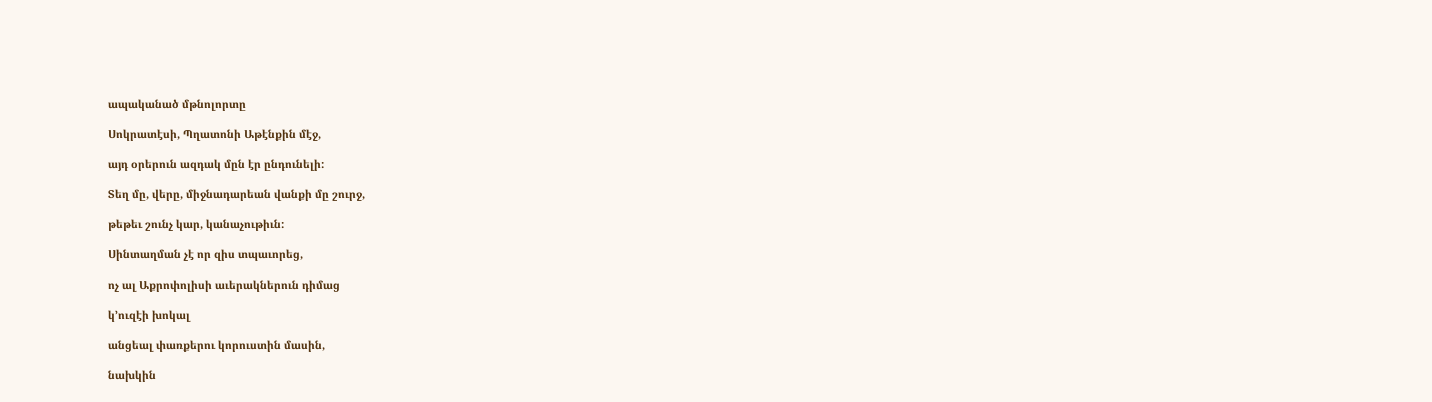ապականած մթնոլորտը

Սոկրատէսի, Պղատոնի Աթէնքին մէջ,

այդ օրերուն ազդակ մըն էր ընդունելի:

Տեղ մը, վերը, միջնադարեան վանքի մը շուրջ,

թեթեւ շունչ կար, կանաչութիւն:

Սինտաղման չէ որ զիս տպաւորեց,

ոչ ալ Աքրոփոլիսի աւերակներուն դիմաց

կ’ուզէի խոկալ

անցեալ փառքերու կորուստին մասին,

նախկին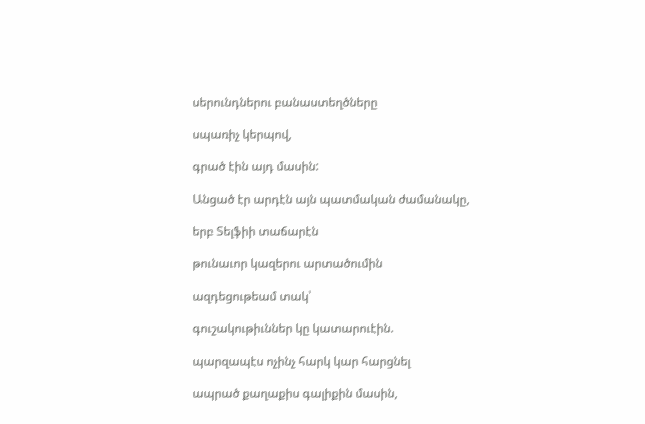սերունդներու բանաստեղծները

սպառիչ կերպով,

գրած էին այդ մասին:

Անցած էր արդէն այն պատմական ժամանակը,

երբ Տելֆիի տաճարէն

թունաւոր կազերու արտածումին

ազդեցութեամ տակ՝

գուշակութիւններ կը կատարուէին.

պարզապէս ոչինչ հարկ կար հարցնել

ապրած քաղաքիս գալիքին մասին,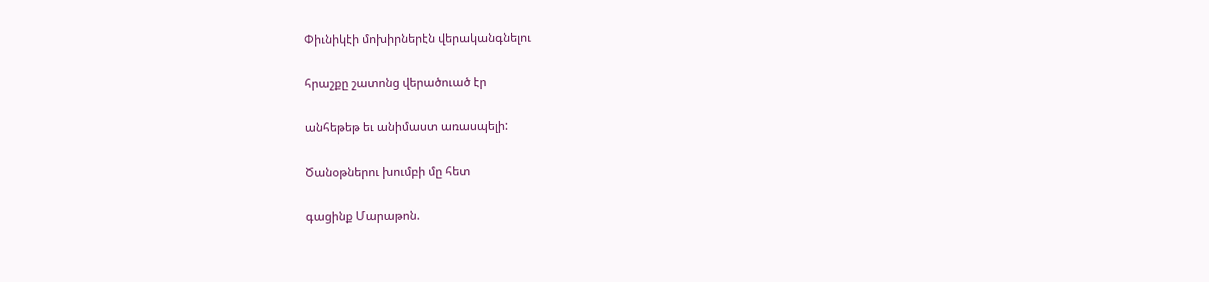Փիւնիկէի մոխիրներէն վերականգնելու

հրաշքը շատոնց վերածուած էր

անհեթեթ եւ անիմաստ առասպելի:

Ծանօթներու խումբի մը հետ

գացինք Մարաթոն.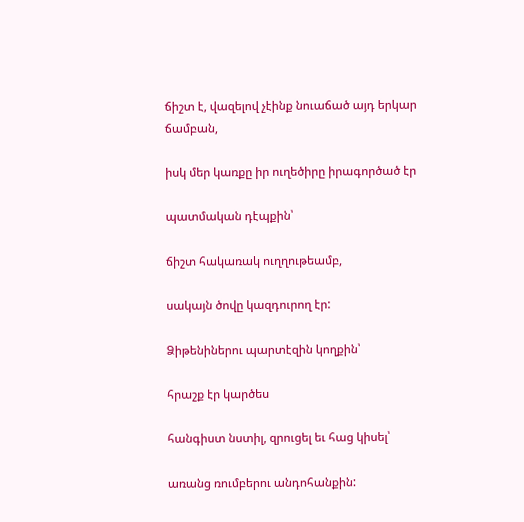ճիշտ է, վազելով չէինք նուաճած այդ երկար ճամբան,

իսկ մեր կառքը իր ուղեծիրը իրագործած էր

պատմական դէպքին՝

ճիշտ հակառակ ուղղութեամբ,

սակայն ծովը կազդուրող էր:

Ձիթենիներու պարտէզին կողքին՝

հրաշք էր կարծես

հանգիստ նստիլ, զրուցել եւ հաց կիսել՝

առանց ռումբերու անդոհանքին: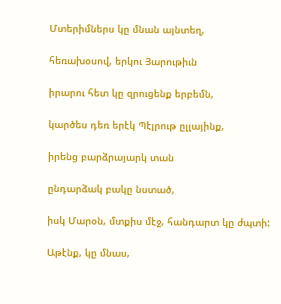Մտերիմներս կը մնան այնտեղ,

հեռախօսով, երկու Յարութիւն

իրարու հետ կը զրուցենք երբեմն,

կարծես դեռ երէկ Պէյրութ ըլլայինք,

իրենց բարձրայարկ տան

ընդարձակ բակը նստած,

իսկ Մարօն, մտքիս մէջ, հանդարտ կը ժպտի:

Աթէնք, կը մնաս,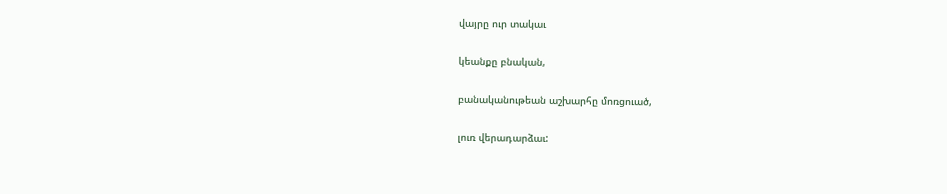վայրը ուր տակաւ

կեանքը բնական,

բանականութեան աշխարհը մոռցուած,

լուռ վերադարձաւ: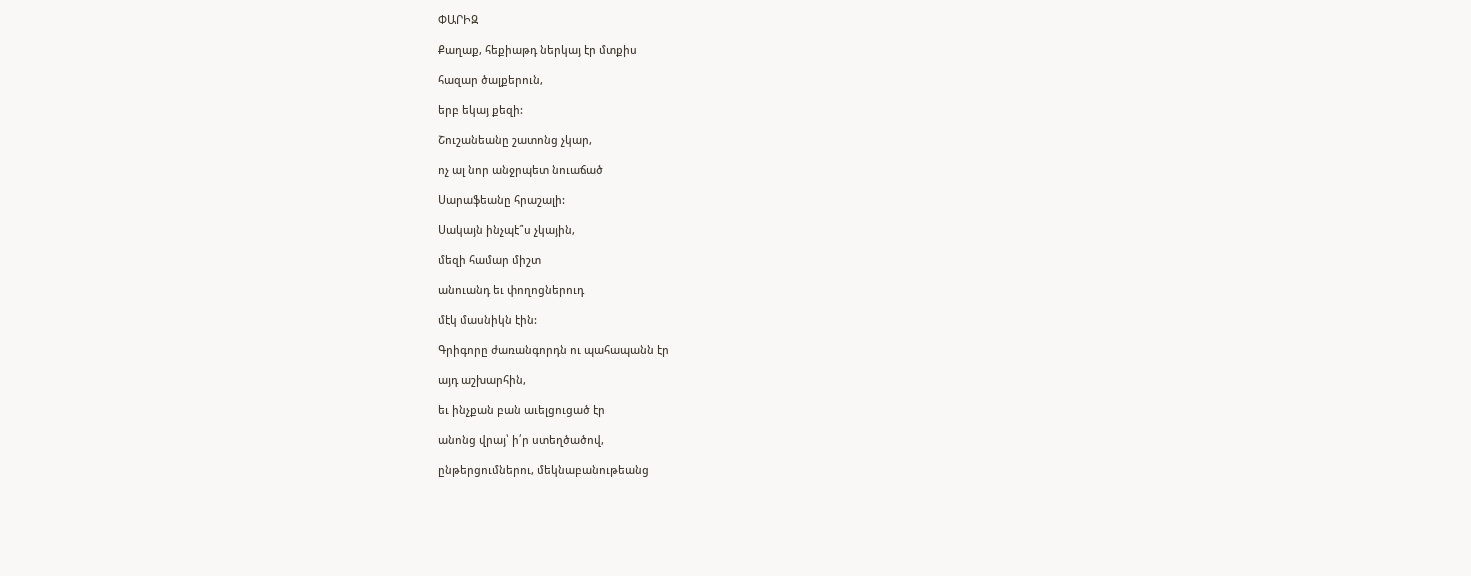ՓԱՐԻԶ

Քաղաք, հեքիաթդ ներկայ էր մտքիս

հազար ծալքերուն,

երբ եկայ քեզի:

Շուշանեանը շատոնց չկար,

ոչ ալ նոր անջրպետ նուաճած

Սարաֆեանը հրաշալի:

Սակայն ինչպէ՞ս չկային,

մեզի համար միշտ

անուանդ եւ փողոցներուդ

մէկ մասնիկն էին:

Գրիգորը ժառանգորդն ու պահապանն էր

այդ աշխարհին,

եւ ինչքան բան աւելցուցած էր

անոնց վրայ՝ ի՛ր ստեղծածով,

ընթերցումներու, մեկնաբանութեանց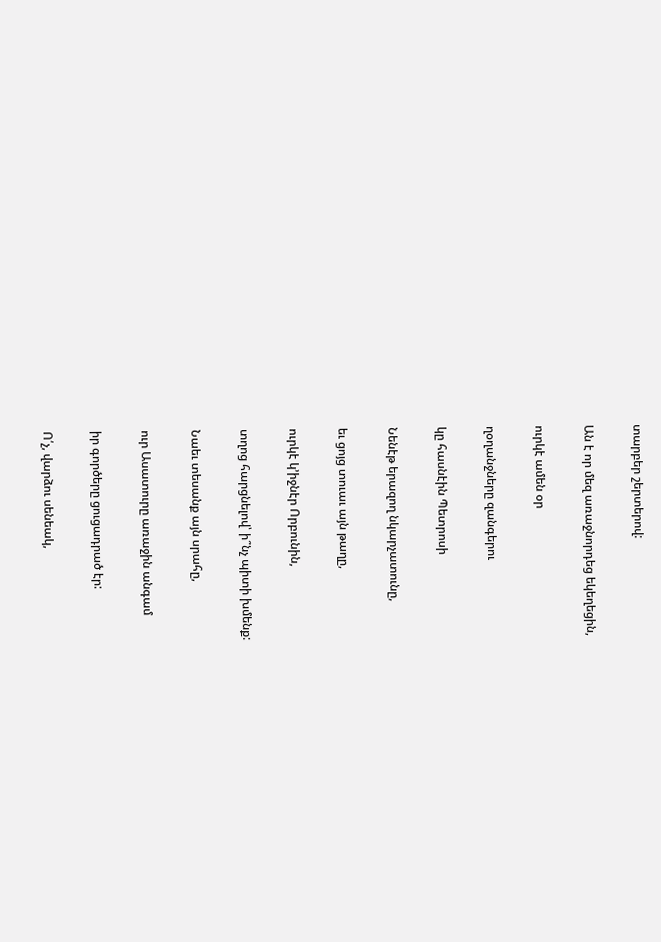տարբեր շերտերով:

Ան է որ մեզ առաջնորդեց եկեղեցին,

ուրկէ ամեն օր

ղօղանջները զանգերու

կը հասնէին Պետրոսի

Նենէթ երազող նկարչատունը,

եւ ցոյց տուաւ այն թաղը,

ուրկէ կ’իջնէր Որբունին,

տղոց հարցնելով՝ ի՞նչ պիտի խմենք:

Նաեւ տեսանք այն սրահը,

ուր Ասատուրը առաջին անգամ

իր գործերը ցուցադրած էր:

Ո՛չ, վարձու սենեակ,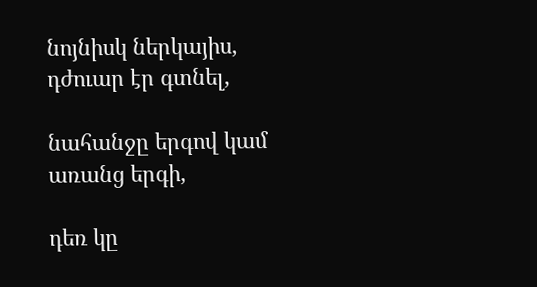նոյնիսկ ներկայիս, դժուար էր գտնել,

նահանջը երգով կամ առանց երգի,

դեռ կը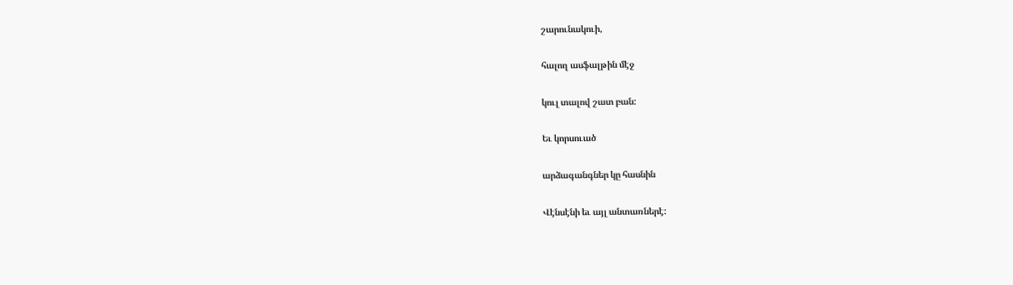շարունակուի,

հալող ասֆալթին մէջ

կուլ տալով շատ բան:

Եւ կորսուած

արձագանգներ կը հասնին

Վէնսէնի եւ այլ անտառներէ: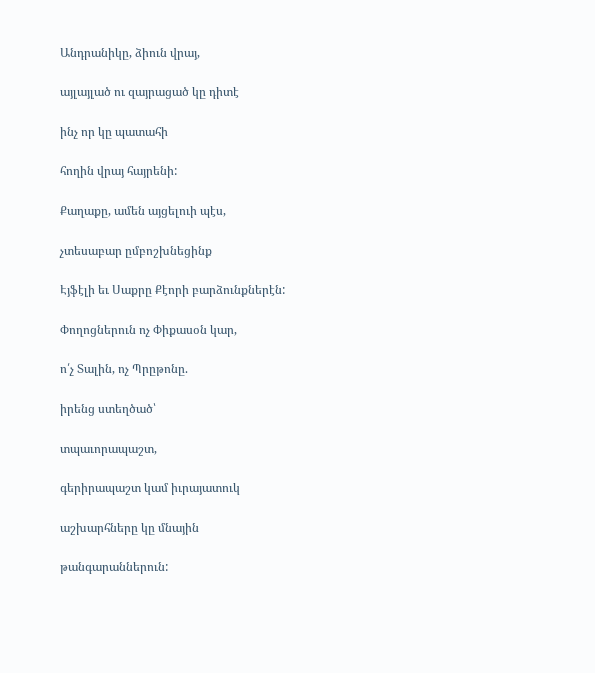Անդրանիկը, ձիուն վրայ,

այլայլած ու զայրացած կը դիտէ

ինչ որ կը պատահի

հողին վրայ հայրենի:

Քաղաքը, ամեն այցելուի պէս,

չտեսաբար ըմբոշխնեցինք

Էյֆէլի եւ Սաքրը Քէորի բարձունքներէն:

Փողոցներուն ոչ Փիքասօն կար,

ո՛չ Տալին, ոչ Պրըթոնը.

իրենց ստեղծած՝

տպաւորապաշտ,

գերիրապաշտ կամ իւրայատուկ

աշխարհները կը մնային

թանգարաններուն: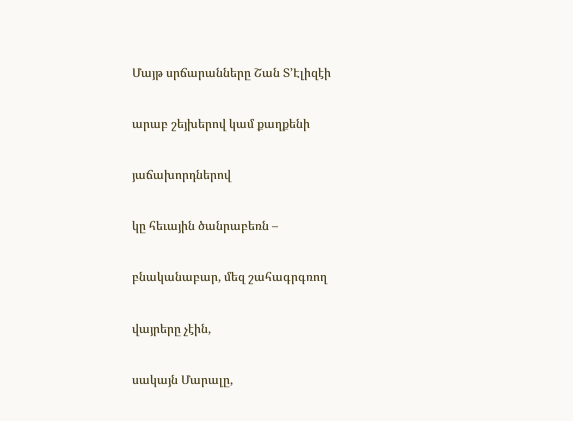Մայթ սրճարանները Շան Տ’Էլիզէի

արաբ շեյխերով կամ քաղքենի

յաճախորդներով

կը հեւային ծանրաբեռն –

բնականաբար, մեզ շահագրգռող

վայրերը չէին,

սակայն Մարալը,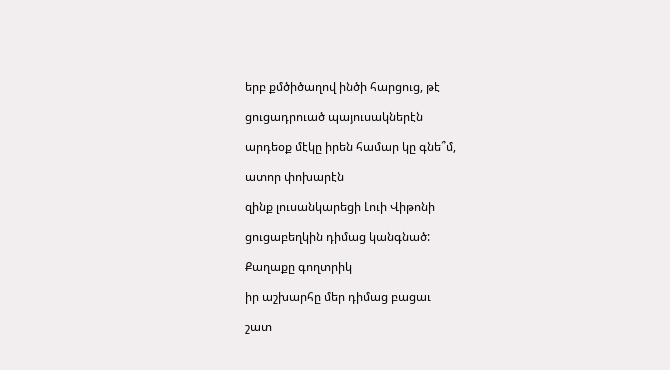երբ քմծիծաղով ինծի հարցուց, թէ

ցուցադրուած պայուսակներէն

արդեօք մէկը իրեն համար կը գնե՞մ,

ատոր փոխարէն

զինք լուսանկարեցի Լուի Վիթոնի

ցուցաբեղկին դիմաց կանգնած:

Քաղաքը գողտրիկ

իր աշխարհը մեր դիմաց բացաւ

շատ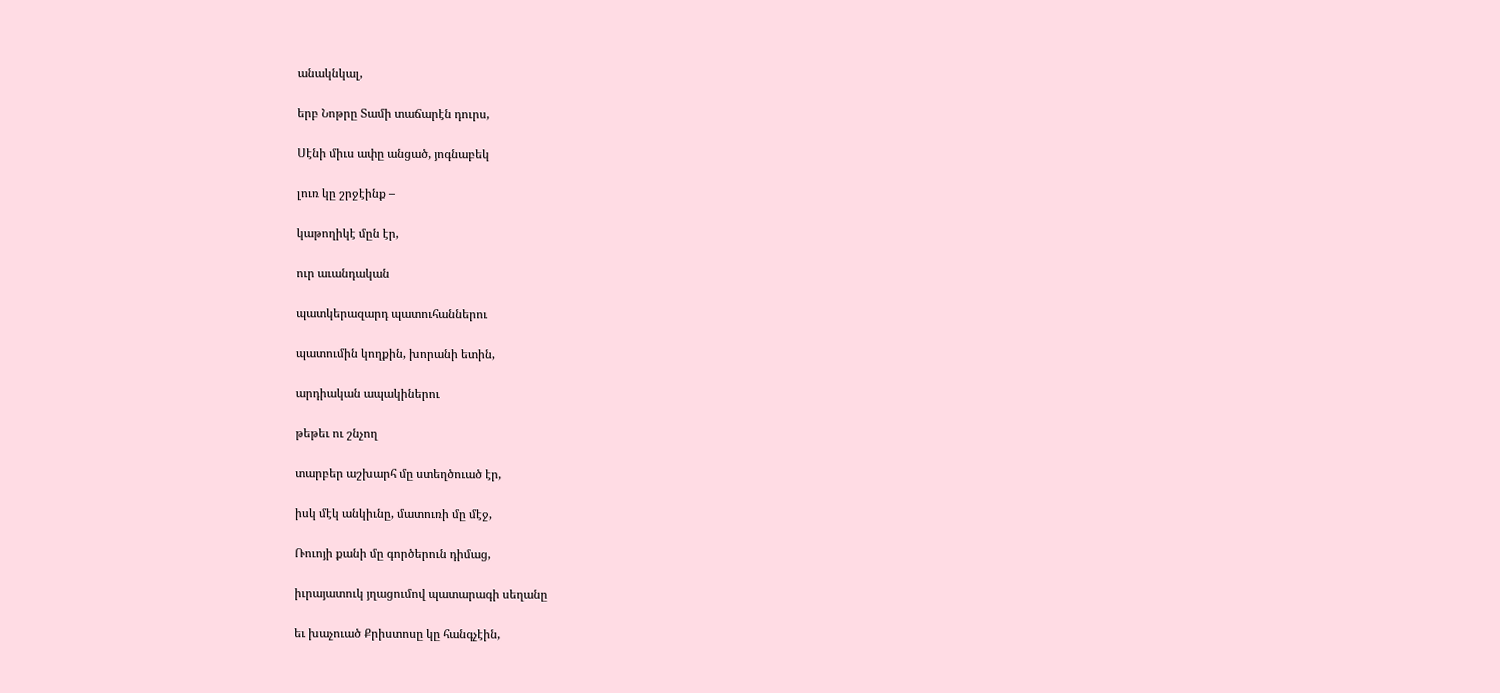անակնկալ,

երբ Նոթրը Տամի տաճարէն դուրս,

Սէնի միւս ափը անցած, յոգնաբեկ

լուռ կը շրջէինք –

կաթողիկէ մըն էր,

ուր աւանդական

պատկերազարդ պատուհաններու

պատումին կողքին, խորանի ետին,

արդիական ապակիներու

թեթեւ ու շնչող

տարբեր աշխարհ մը ստեղծուած էր,

իսկ մէկ անկիւնը, մատուռի մը մէջ,

Ռուոյի քանի մը գործերուն դիմաց,

իւրայատուկ յղացումով պատարագի սեղանը

եւ խաչուած Քրիստոսը կը հանգչէին,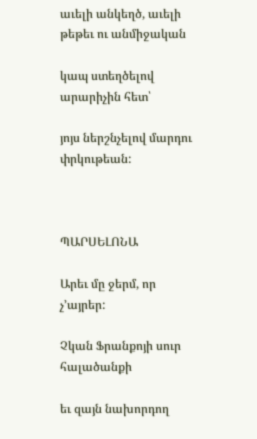աւելի անկեղծ, աւելի թեթեւ ու անմիջական

կապ ստեղծելով արարիչին հետ՝

յոյս ներշնչելով մարդու փրկութեան:



ՊԱՐՍԵԼՈՆԱ

Արեւ մը ջերմ, որ չ’այրեր:

Չկան Ֆրանքոյի սուր հալածանքի

եւ զայն նախորդող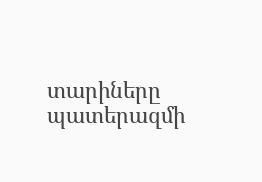տարիները պատերազմի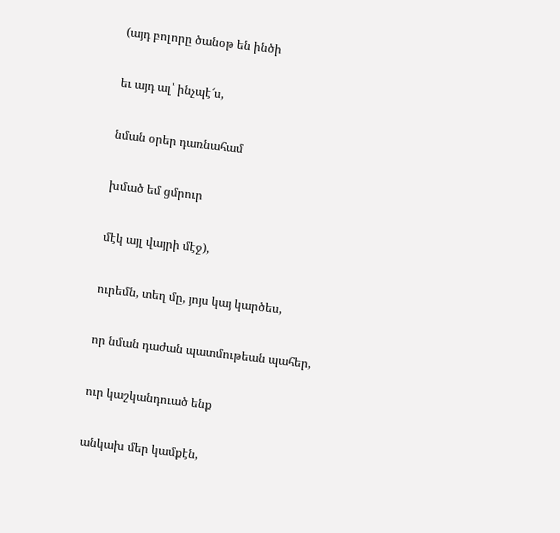(այդ բոլորը ծանօթ են ինծի

եւ այդ ալ՝ ինչպէ՜ս,

նման օրեր դառնահամ

խմած եմ ցմրուր

մէկ այլ վայրի մէջ),

ուրեմն, տեղ մը, յոյս կայ կարծես,

որ նման դաժան պատմութեան պահեր,

ուր կաշկանդուած ենք

անկախ մեր կամքէն,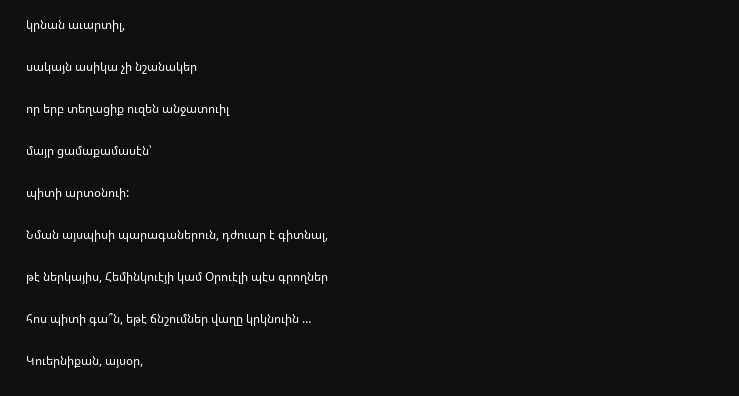կրնան աւարտիլ,

սակայն ասիկա չի նշանակեր

որ երբ տեղացիք ուզեն անջատուիլ

մայր ցամաքամասէն՝

պիտի արտօնուի:

Նման այսպիսի պարագաներուն, դժուար է գիտնալ,

թէ ներկայիս, Հեմինկուէյի կամ Օրուէլի պէս գրողներ

հոս պիտի գա՞ն, եթէ ճնշումներ վաղը կրկնուին …

Կուերնիքան, այսօր,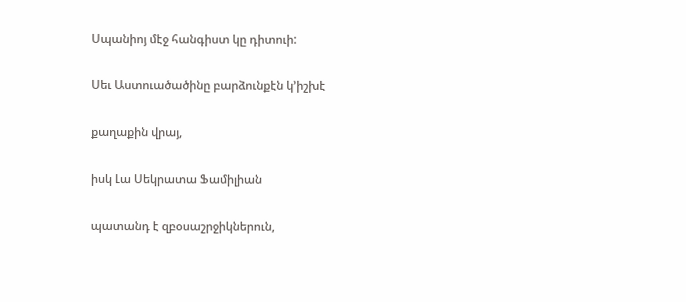Սպանիոյ մէջ հանգիստ կը դիտուի:

Սեւ Աստուածածինը բարձունքէն կ’իշխէ

քաղաքին վրայ,

իսկ Լա Սեկրատա Ֆամիլիան

պատանդ է զբօսաշրջիկներուն,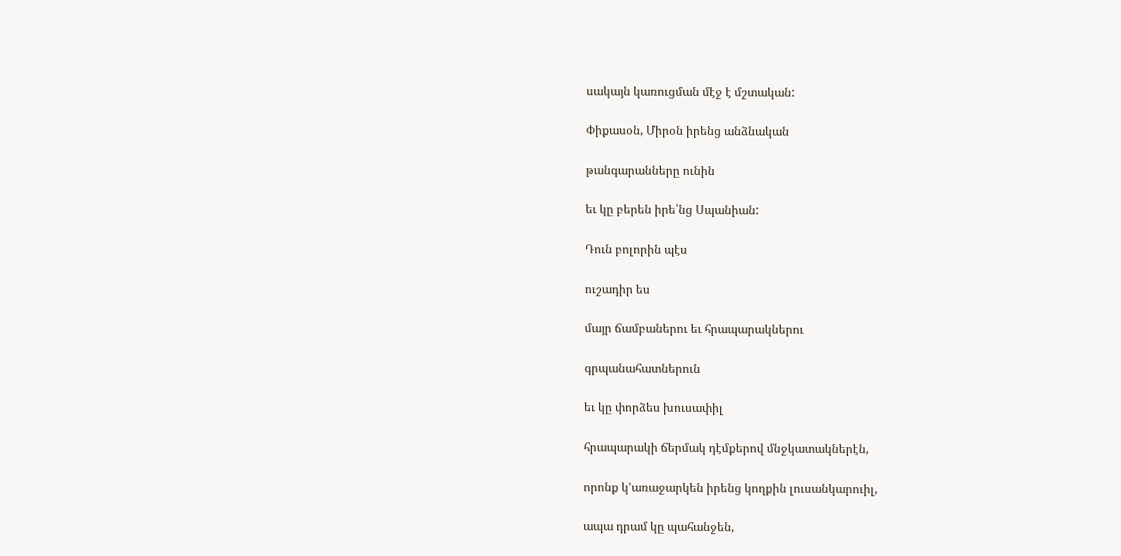սակայն կառուցման մէջ է մշտական:

Փիքասօն, Միրօն իրենց անձնական

թանգարանները ունին

եւ կը բերեն իրե՛նց Սպանիան:

Դուն բոլորին պէս

ուշադիր ես

մայր ճամբաներու եւ հրապարակներու

գրպանահատներուն

եւ կը փորձես խուսափիլ

հրապարակի ճերմակ դէմքերով մնջկատակներէն,

որոնք կ’առաջարկեն իրենց կողքին լուսանկարուիլ,

ապա դրամ կը պահանջեն,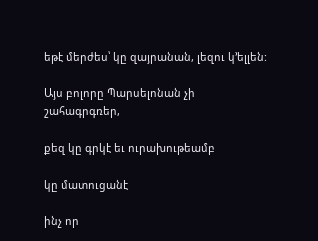եթէ մերժես՝ կը զայրանան, լեզու կ’ելլեն:

Այս բոլորը Պարսելոնան չի շահագրգռեր,

քեզ կը գրկէ եւ ուրախութեամբ

կը մատուցանէ

ինչ որ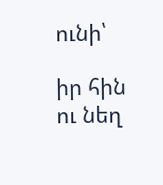ունի՝

իր հին ու նեղ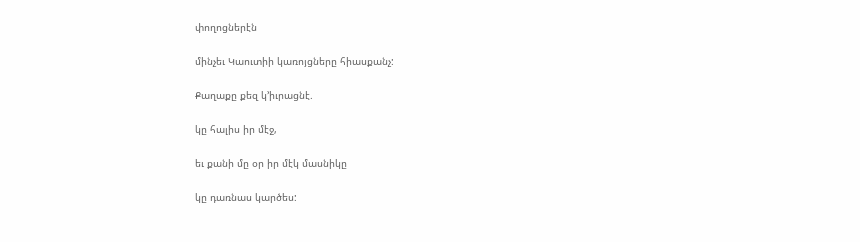փողոցներէն

մինչեւ Կաուտիի կառոյցները հիասքանչ:

Քաղաքը քեզ կ’իւրացնէ.

կը հալիս իր մէջ,

եւ քանի մը օր իր մէկ մասնիկը

կը դառնաս կարծես: